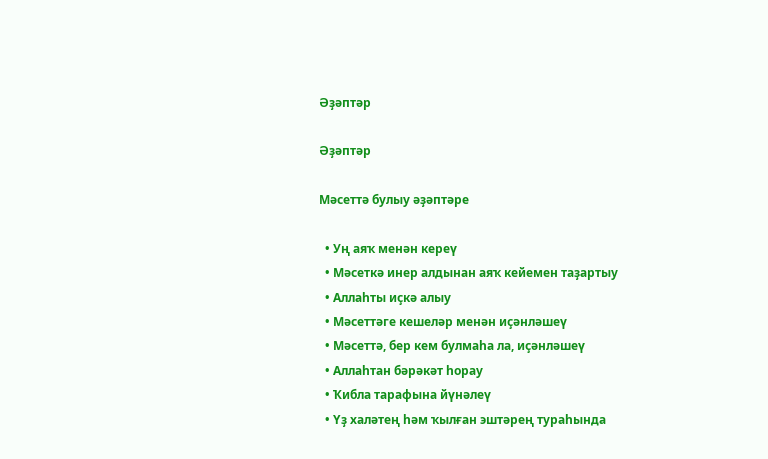Әҙәптәр

Әҙәптәр

Мәсеттә булыу әҙәптәре

  • Уң аяҡ менән кереү
  • Мәсеткә инер алдынан аяҡ кейемен таҙартыу
  • Аллаһты иҫкә алыу
  • Мәсеттәге кешеләр менән иҫәнләшеү
  • Мәсеттә, бер кем булмаһа ла, иҫәнләшеү
  • Аллаһтан бәрәкәт һорау
  • Ҡибла тарафына йүнәлеү
  • Үҙ халәтең һәм ҡылған эштәрең тураһында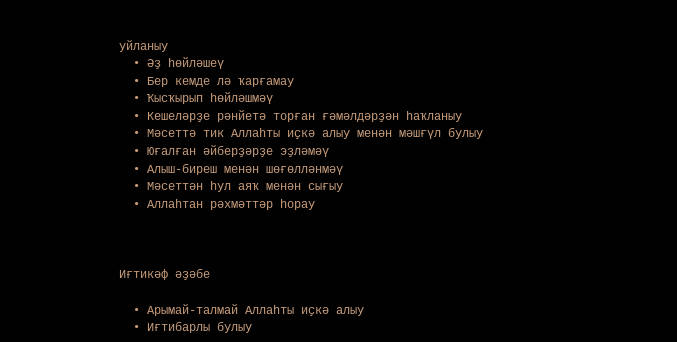уйланыу
  • Әҙ һөйләшеү
  • Бер кемде лә ҡарғамау
  • Ҡысҡырып һөйләшмәү
  • Кешеләрҙе рәнйетә торған ғәмәлдәрҙән һаҡланыу
  • Мәсеттә тик Аллаһты иҫкә алыу менән мәшғүл булыу
  • Юғалған әйберҙәрҙе эҙләмәү
  • Алыш-биреш менән шөғөлләнмәү
  • Мәсеттән һул аяҡ менән сығыу
  • Аллаһтан рәхмәттәр һорау



Иғтикәф әҙәбе

  • Арымай-талмай Аллаһты иҫкә алыу
  • Иғтибарлы булыу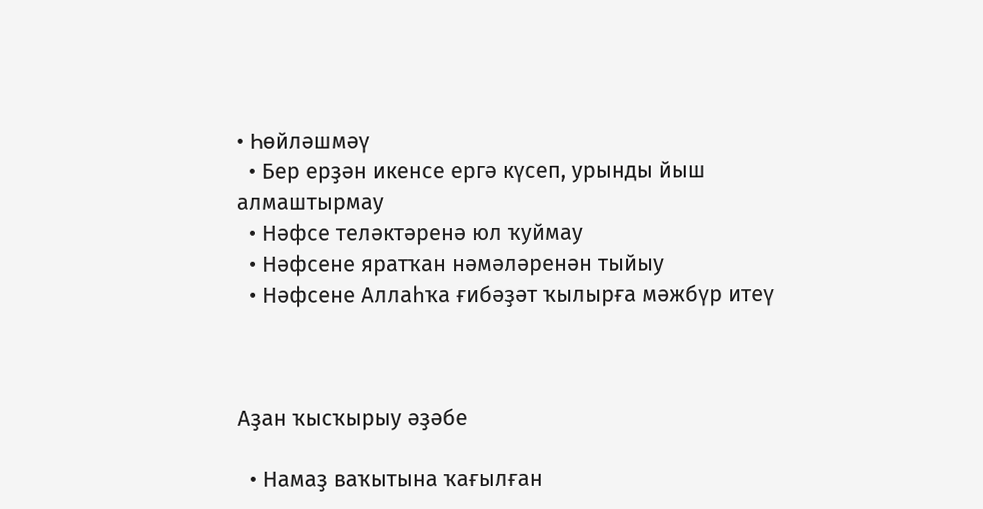• Һөйләшмәү
  • Бер ерҙән икенсе ергә күсеп, урынды йыш алмаштырмау
  • Нәфсе теләктәренә юл ҡуймау
  • Нәфсене яратҡан нәмәләренән тыйыу
  • Нәфсене Аллаһҡа ғибәҙәт ҡылырға мәжбүр итеү



Аҙан ҡысҡырыу әҙәбе

  • Намаҙ ваҡытына ҡағылған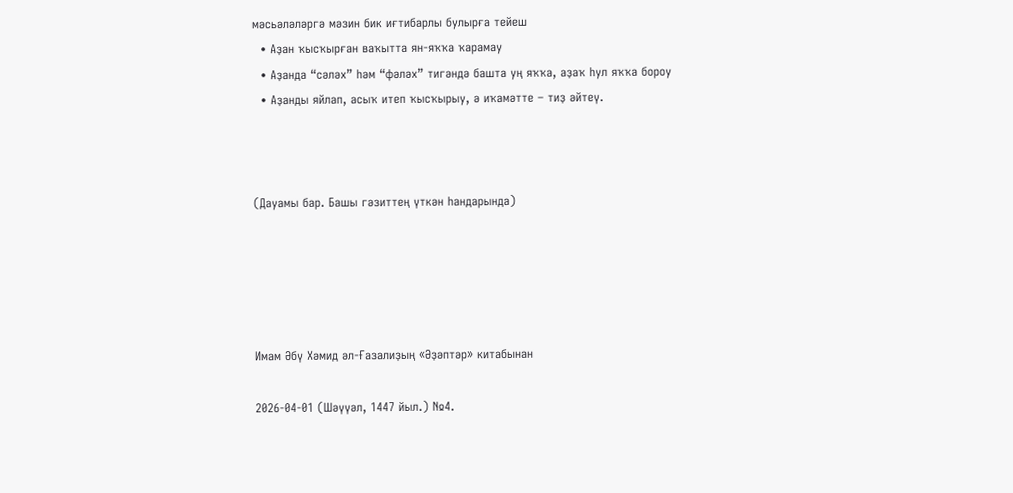мәсьәләләргә мәзин бик иғтибарлы булырға тейеш
  • Аҙан ҡысҡырған ваҡытта ян-яҡҡа ҡарамау
  • Аҙанда “сәләх” һәм “фәләх” тигәндә башта уң яҡҡа, аҙаҡ һул яҡҡа бороу
  • Аҙанды яйлап, асыҡ итеп ҡысҡырыу, ә иҡамәтте – тиҙ әйтеү.



(Дауамы бар. Башы гәзиттең үткән һандарында)





Имам Әбү Хәмид әл-Ғазалиҙың «Әҙәптәр» китабынан

2026-04-01 (Шәүүәл, 1447 йыл.) №4.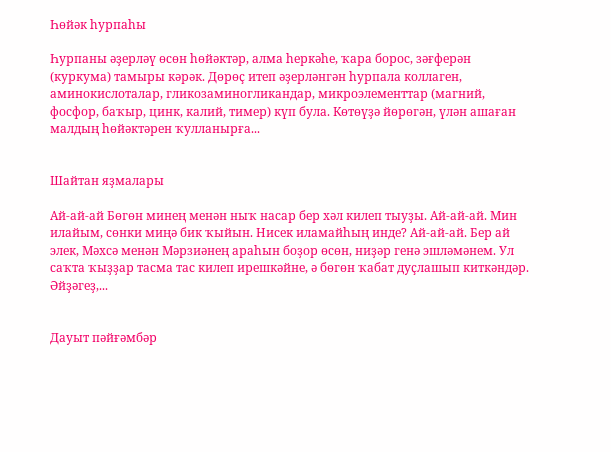Һөйәк һурпаһы

Һурпаны әҙерләү өсөн һөйәктәр, алма һеркәһе, ҡара борос, зәғферән (куркума) тамыры кәрәк. Дөрөҫ итеп әҙерләнгән һурпала коллаген, аминокислоталар, гликозаминогликандар, микроэлементтар (магний, фосфор, баҡыр, цинк, калий, тимер) күп була. Көтөүҙә йөрөгән, үлән ашаған малдың һөйәктәрен ҡулланырға...


Шайтан яҙмалары

Ай-ай-ай Бөгөн минең менән ныҡ насар бер хәл килеп тыуҙы. Ай-ай-ай. Мин илайым, сөнки миңә бик ҡыйын. Нисек иламайһың инде? Ай-ай-ай. Бер ай элек, Мәхсә менән Мәрзиәнең араһын боҙор өсөн, ниҙәр генә эшләмәнем. Ул саҡта ҡыҙҙар тасма тас килеп ирешкәйне, ә бөгөн ҡабат дуҫлашып киткәндәр. Әйҙәгеҙ,...


Дауыт пәйғәмбәр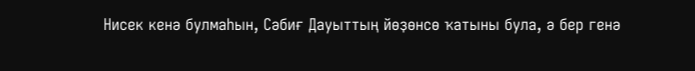Нисек кенә булмаһын, Сәбиғ Дауыттың йөҙөнсө ҡатыны була, ә бер генә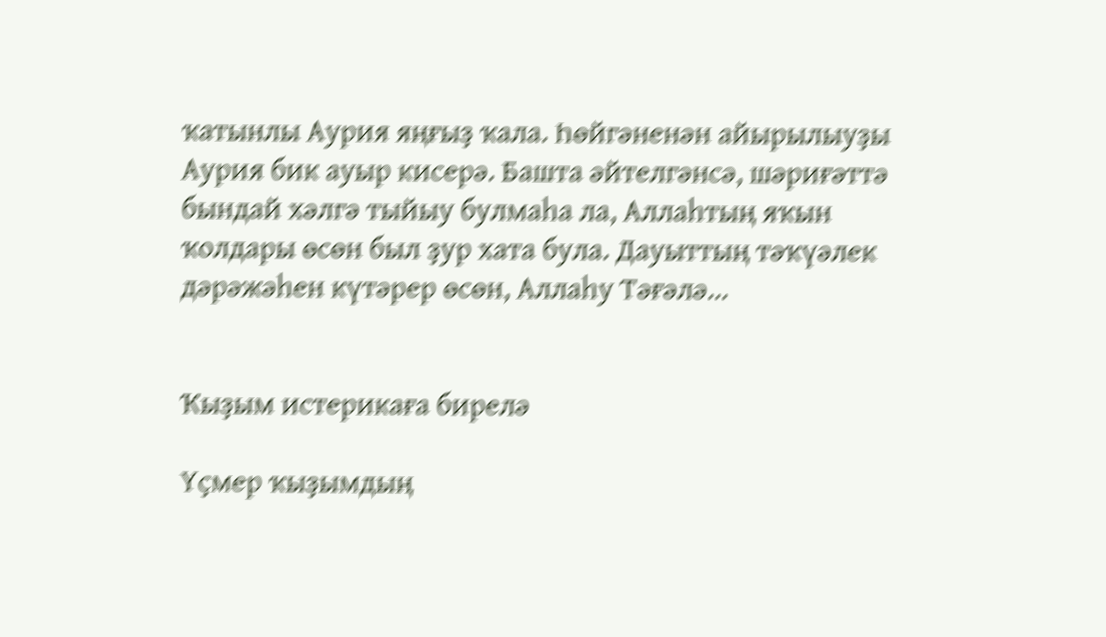ҡатынлы Аурия яңғыҙ ҡала. Һөйгәненән айырылыуҙы Аурия бик ауыр кисерә. Башта әйтелгәнсә, шәриғәттә бындай хәлгә тыйыу булмаһа ла, Аллаһтың яҡын ҡолдары өсөн был ҙур хата була. Дауыттың тәҡүәлек дәрәжәһен күтәрер өсөн, Аллаһу Тәғәлә...


Ҡыҙым истерикаға бирелә

Үҫмер ҡыҙымдың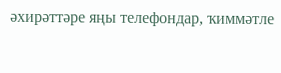әхирәттәре яңы телефондар, ҡиммәтле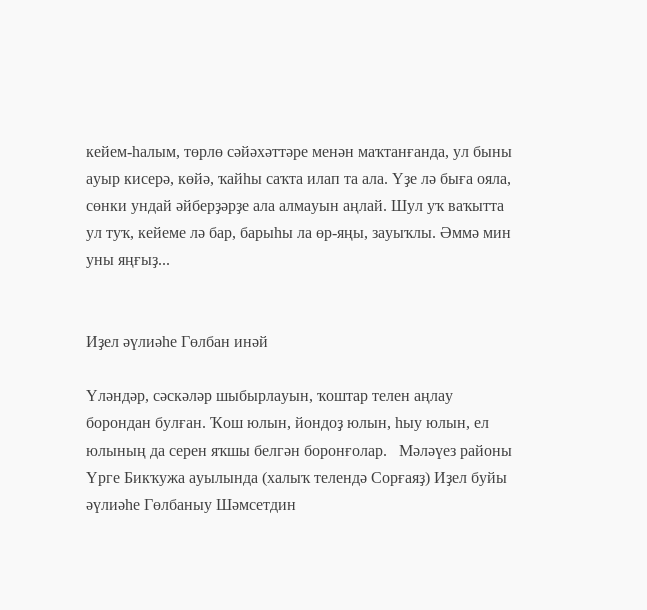кейем-һалым, төрлө сәйәхәттәре менән маҡтанғанда, ул быны ауыр кисерә, көйә, ҡайһы саҡта илап та ала. Үҙе лә быға ояла, сөнки ундай әйберҙәрҙе ала алмауын аңлай. Шул уҡ ваҡытта ул туҡ, кейеме лә бар, барыһы ла өр-яңы, зауыҡлы. Әммә мин уны яңғыҙ...


Иҙел әүлиәһе Гөлбан инәй

Үләндәр, сәскәләр шыбырлауын, ҡоштар телен аңлау борондан булған. Ҡош юлын, йондоҙ юлын, һыу юлын, ел юлының да серен яҡшы белгән боронғолар.   Мәләүез районы Үрге Бикҡужа ауылында (халыҡ телендә Сорғаяҙ) Иҙел буйы әүлиәһе Гөлбаныу Шәмсетдин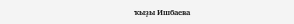ҡыҙы Ишбаева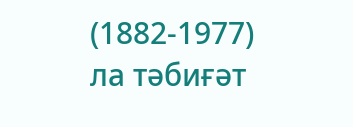(1882-1977) ла тәбиғәт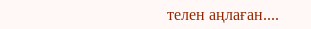телен аңлаған....